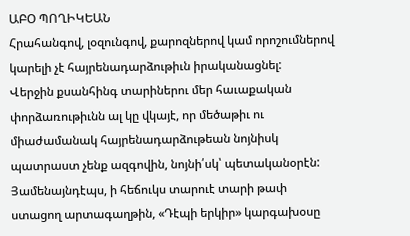ԱԲՕ ՊՈՂԻԿԵԱՆ
Հրահանգով, լօզունգով, քարոզներով կամ որոշումներով կարելի չէ հայրենադարձութիւն իրականացնել:
Վերջին քսանհինգ տարիներու մեր հաւաքական փորձառութիւնն ալ կը վկայէ, որ մեծաթիւ ու միաժամանակ հայրենադարձութեան նոյնիսկ պատրաստ չենք ազգովին, նոյնի՛սկ՝ պետականօրէն:
Յամենայնդէպս, ի հեճուկս տարուէ տարի թափ ստացող արտագաղթին, «Դէպի երկիր» կարգախօսը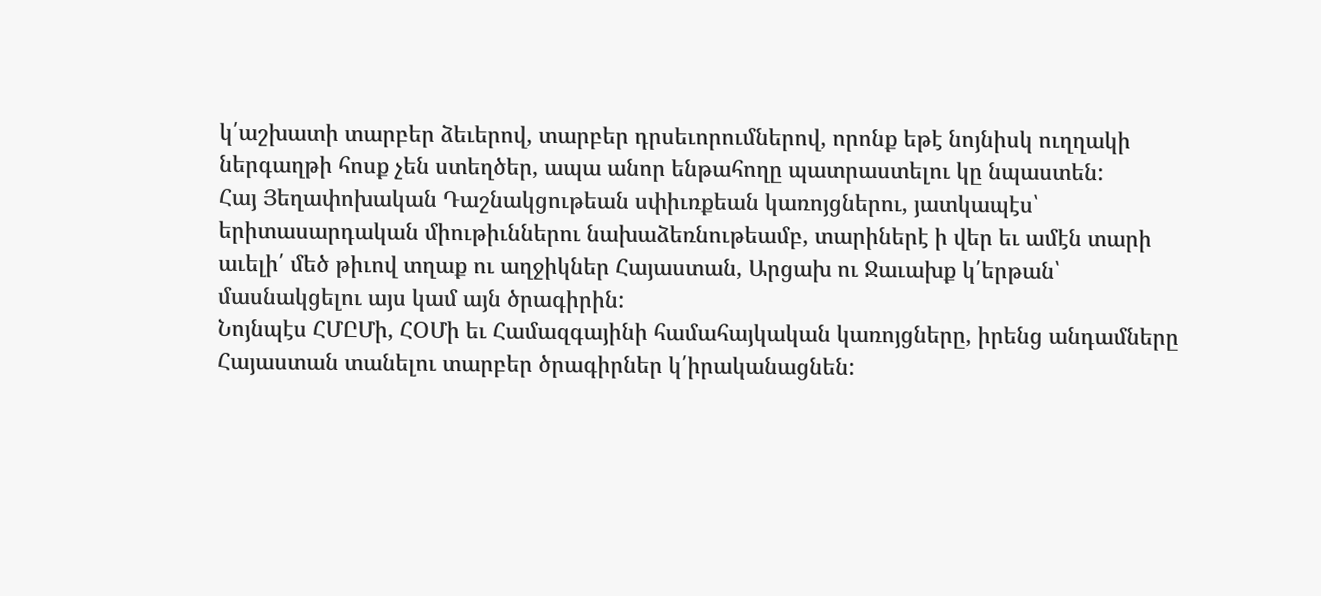կ՛աշխատի տարբեր ձեւերով, տարբեր դրսեւորումներով, որոնք եթէ նոյնիսկ ուղղակի ներգաղթի հոսք չեն ստեղծեր, ապա անոր ենթահողը պատրաստելու կը նպաստեն:
Հայ Յեղափոխական Դաշնակցութեան սփիւռքեան կառոյցներու, յատկապէս՝ երիտասարդական միութիւններու նախաձեռնութեամբ, տարիներէ ի վեր եւ ամէն տարի աւելի՛ մեծ թիւով տղաք ու աղջիկներ Հայաստան, Արցախ ու Ջաւախք կ՛երթան՝ մասնակցելու այս կամ այն ծրագիրին:
Նոյնպէս ՀՄԸՄի, ՀՕՄի եւ Համազգայինի համահայկական կառոյցները, իրենց անդամները Հայաստան տանելու տարբեր ծրագիրներ կ՛իրականացնեն: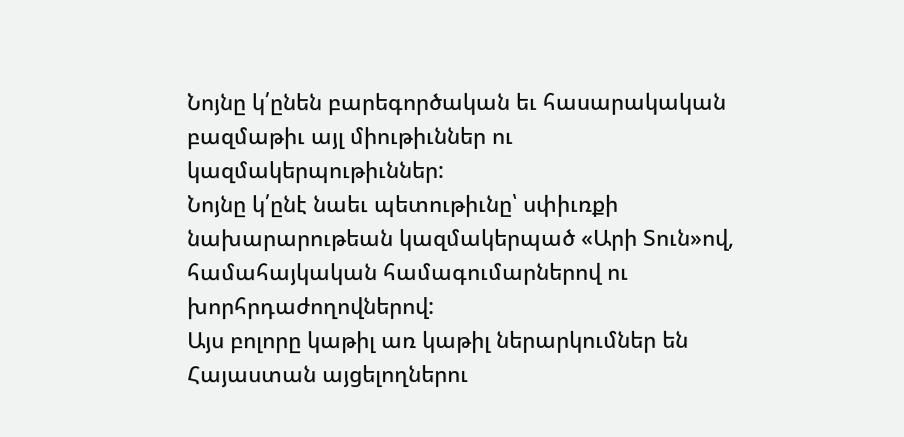Նոյնը կ՛ընեն բարեգործական եւ հասարակական բազմաթիւ այլ միութիւններ ու կազմակերպութիւններ:
Նոյնը կ՛ընէ նաեւ պետութիւնը՝ սփիւռքի նախարարութեան կազմակերպած «Արի Տուն»ով, համահայկական համագումարներով ու խորհրդաժողովներով:
Այս բոլորը կաթիլ առ կաթիլ ներարկումներ են Հայաստան այցելողներու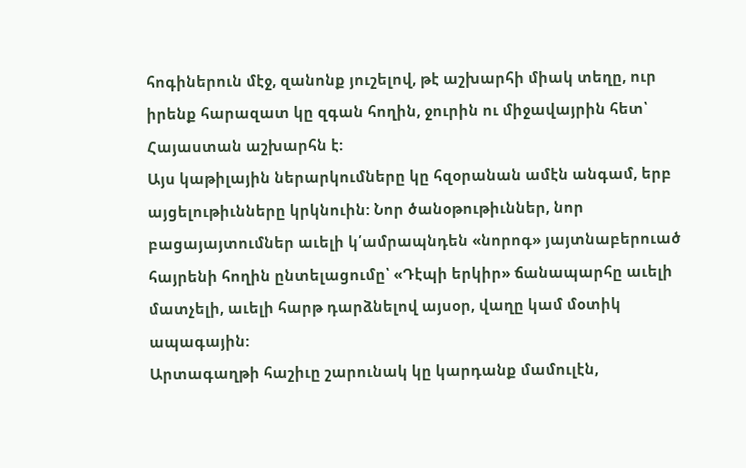հոգիներուն մէջ, զանոնք յուշելով, թէ աշխարհի միակ տեղը, ուր իրենք հարազատ կը զգան հողին, ջուրին ու միջավայրին հետ՝ Հայաստան աշխարհն է:
Այս կաթիլային ներարկումները կը հզօրանան ամէն անգամ, երբ այցելութիւնները կրկնուին: Նոր ծանօթութիւններ, նոր բացայայտումներ աւելի կ՛ամրապնդեն «նորոգ» յայտնաբերուած հայրենի հողին ընտելացումը՝ «Դէպի երկիր» ճանապարհը աւելի մատչելի, աւելի հարթ դարձնելով այսօր, վաղը կամ մօտիկ ապագային:
Արտագաղթի հաշիւը շարունակ կը կարդանք մամուլէն,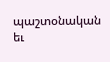պաշտօնական եւ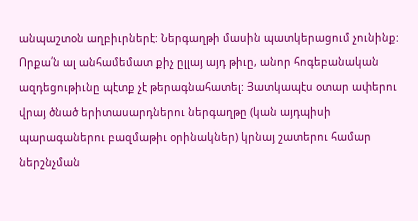անպաշտօն աղբիւրներէ: Ներգաղթի մասին պատկերացում չունինք: Որքա՛ն ալ անհամեմատ քիչ ըլլայ այդ թիւը, անոր հոգեբանական ազդեցութիւնը պէտք չէ թերագնահատել: Յատկապէս օտար ափերու վրայ ծնած երիտասարդներու ներգաղթը (կան այդպիսի պարագաներու բազմաթիւ օրինակներ) կրնայ շատերու համար ներշնչման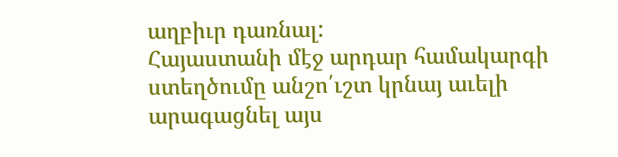աղբիւր դառնալ:
Հայաստանի մէջ արդար համակարգի ստեղծումը անշո՛ւշտ կրնայ աւելի արագացնել այս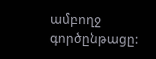ամբողջ գործընթացը: